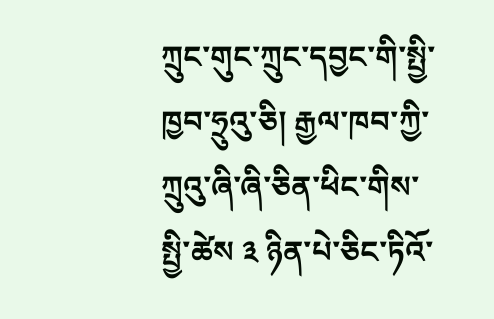ཀྲུང་གུང་ཀྲུང་དབྱང་གི་སྤྱི་ཁྱབ་ཧྲུའུ་ཅི། རྒྱལ་ཁབ་ཀྱི་ཀྲུའུ་ཞི་ཞི་ཅིན་ཕིང་གིས་སྤྱི་ཚེས ༣ ཉིན་པེ་ཅིང་ཏིའོ་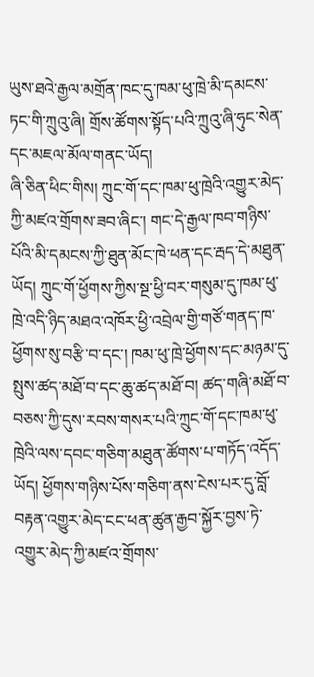ཡུས་ཐའེ་རྒྱལ་མགྲོན་ཁང་དུ་ཁམ་ཕུ་ཁྲེ་མི་དམངས་ཏང་གི་ཀྲུའུ་ཞི། གྲོས་ཚོགས་སྟོད་པའི་ཀྲུའུ་ཞི་ཧུང་སེན་དང་མཇལ་མོལ་གནང་ཡོད།
ཞི་ཅིན་ཕིང་གིས། ཀྲུང་གོ་དང་ཁམ་ཕུ་ཁྲེའི་འགྱུར་མེད་ཀྱི་མཛའ་གྲོགས་ཟབ་ཞིང་། གང་དེ་རྒྱལ་ཁབ་གཉིས་པོའི་མི་དམངས་ཀྱི་ཐུན་མོང་ཁེ་ཕན་དང་རྦད་དེ་མཐུན་ཡོད། ཀྲུང་གོ་ཕྱོགས་ཀྱིས་སྔ་ཕྱི་བར་གསུམ་དུ་ཁམ་ཕུ་ཁྲེ་འདི་ཉིད་མཐའ་འཁོར་ཕྱི་འབྲེལ་གྱི་གཙོ་གནད་ཁ་ཕྱོགས་སུ་བརྩི་བ་དང་། ཁམ་ཕུ་ཁྲེ་ཕྱོགས་དང་མཉམ་དུ་སྤུས་ཚད་མཐོ་བ་དང་ཆུ་ཚད་མཐོ་བ། ཚད་གཞི་མཐོ་བ་བཅས་ཀྱི་དུས་རབས་གསར་པའི་ཀྲུང་གོ་དང་ཁམ་ཕུ་ཁྲེའི་ལས་དབང་གཅིག་མཐུན་ཚོགས་པ་གཏོད་འདོད་ཡོད། ཕྱོགས་གཉིས་པོས་གཅིག་ནས་ངེས་པར་དུ་བློ་བརྟན་འགྱུར་མེད་ངང་ཕན་ཚུན་རྒྱབ་སྐྱོར་བྱས་ཏེ་འགྱུར་མེད་ཀྱི་མཛའ་གྲོགས་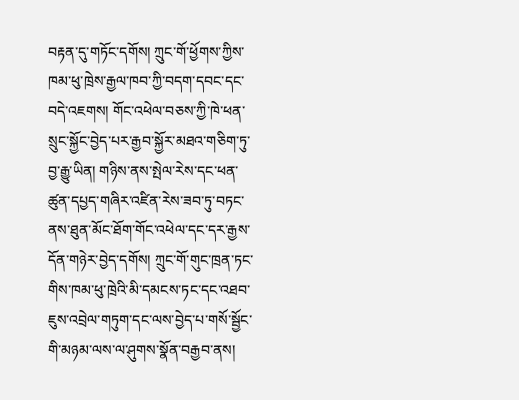བརྟན་དུ་གཏོང་དགོས། ཀྲུང་གོ་ཕྱོགས་ཀྱིས་ཁམ་ཕུ་ཁྲེས་རྒྱལ་ཁབ་ཀྱི་བདག་དབང་དང་བདེ་འཇགས། གོང་འཕེལ་བཅས་ཀྱི་ཁེ་ཕན་སྲུང་སྐྱོང་བྱེད་པར་རྒྱབ་སྐྱོར་མཐའ་གཅིག་ཏུ་བྱ་རྒྱུ་ཡིན། གཉིས་ནས་སྤེལ་རེས་དང་ཕན་ཚུན་དཔྱད་གཞིར་འཛིན་རེས་ཟབ་ཏུ་བཏང་ནས་ཐུན་མོང་ཐོག་གོང་འཕེལ་དང་དར་རྒྱས་དོན་གཉེར་བྱེད་དགོས། ཀྲུང་གོ་གུང་ཁྲན་ཏང་གིས་ཁམ་ཕུ་ཁྲེའི་མི་དམངས་ཏང་དང་འཐབ་ཇུས་འབྲེལ་གཏུག་དང་ལས་བྱེད་པ་གསོ་སྦྱོང་གི་མཉམ་ལས་ལ་ཤུགས་སྣོན་བརྒྱབ་ནས།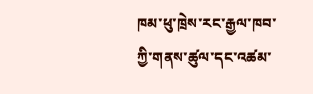ཁམ་ཕུ་ཁྲེས་རང་རྒྱལ་ཁབ་ཀྱི་གནས་ཚུལ་དང་འཚམ་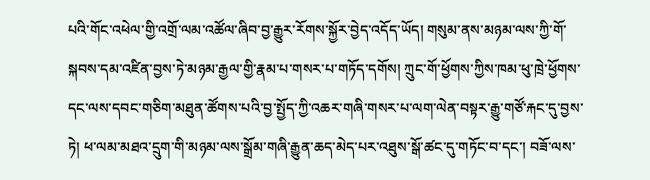པའི་གོང་འཕེལ་གྱི་འགྲོ་ལམ་འཚོལ་ཞིབ་བྱ་རྒྱུར་རོགས་སྐྱོར་བྱེད་འདོད་ཡོད། གསུམ་ནས་མཉམ་ལས་ཀྱི་གོ་སྐབས་དམ་འཛིན་བྱས་ཏེ་མཉམ་རྒྱལ་གྱི་རྣམ་པ་གསར་པ་གཏོད་དགོས། ཀྲུང་གོ་ཕྱོགས་ཀྱིས་ཁམ་ཕུ་ཁྲེ་ཕྱོགས་དང་ལས་དབང་གཅིག་མཐུན་ཚོགས་པའི་བྱ་སྤྱོད་ཀྱི་འཆར་གཞི་གསར་པ་ལག་ལེན་བསྟར་རྒྱུ་གཙོ་རྐང་དུ་བྱས་ཏེ། ཕ་ལམ་མཐའ་དྲུག་གི་མཉམ་ལས་སྒྲོམ་གཞི་རྒྱུན་ཆད་མེད་པར་འཐུས་སྒོ་ཚང་དུ་གཏོང་བ་དང་། བཟོ་ལས་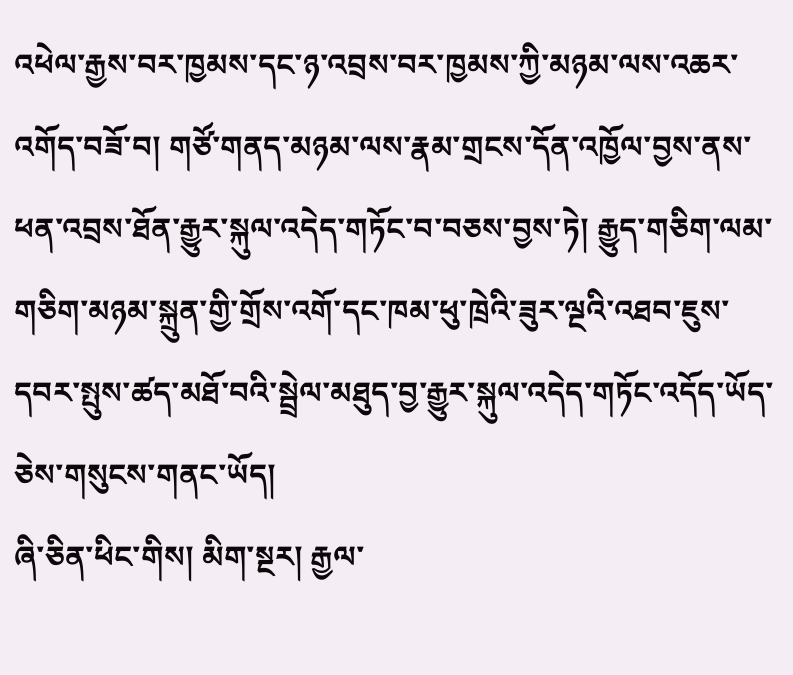འཕེལ་རྒྱས་བར་ཁྱམས་དང་ཉ་འབྲས་བར་ཁྱམས་ཀྱི་མཉམ་ལས་འཆར་འགོད་བཟོ་བ། གཙོ་གནད་མཉམ་ལས་རྣམ་གྲངས་དོན་འཁྱོལ་བྱས་ནས་ཕན་འབྲས་ཐོན་རྒྱུར་སྐུལ་འདེད་གཏོང་བ་བཅས་བྱས་ཏེ། རྒྱུད་གཅིག་ལམ་གཅིག་མཉམ་སྐྲུན་གྱི་གྲོས་འགོ་དང་ཁམ་ཕུ་ཁྲེའི་ཟུར་ལྔའི་འཐབ་ཇུས་དབར་སྤུས་ཚད་མཐོ་བའི་སྦྲེལ་མཐུད་བྱ་རྒྱུར་སྐུལ་འདེད་གཏོང་འདོད་ཡོད་ཅེས་གསུངས་གནང་ཡོད།
ཞི་ཅིན་ཕིང་གིས། མིག་སྔར། རྒྱལ་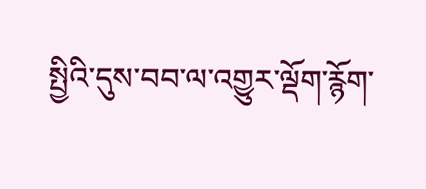སྤྱིའི་དུས་བབ་ལ་འགྱུར་ལྡོག་རྙོག་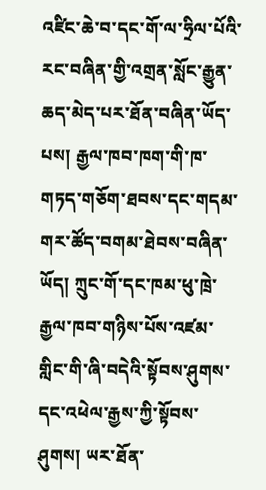འཛིང་ཆེ་བ་དང་གོ་ལ་ཧྲིལ་པོའི་རང་བཞིན་གྱི་འགྲན་སློང་རྒྱུན་ཆད་མེད་པར་ཐོན་བཞིན་ཡོད་པས། རྒྱལ་ཁབ་ཁག་གི་ཁ་གཏད་གཅོག་ཐབས་དང་གདམ་གར་ཚོད་བགམ་ཐེབས་བཞིན་ཡོད། ཀྲུང་གོ་དང་ཁམ་ཕུ་ཁྲེ་རྒྱལ་ཁབ་གཉིས་པོས་འཛམ་གླིང་གི་ཞི་བདེའི་སྟོབས་ཤུགས་དང་འཕེལ་རྒྱས་ཀྱི་སྟོབས་ཤུགས། ཡར་ཐོན་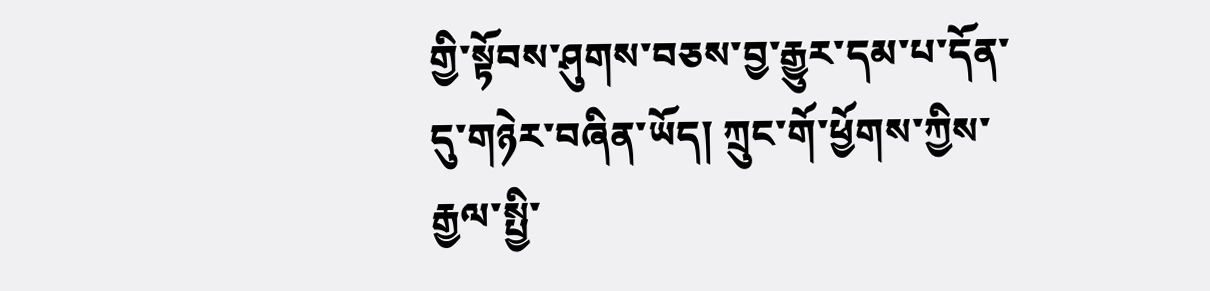གྱི་སྟོབས་ཤུགས་བཅས་བྱ་རྒྱུར་དམ་པ་དོན་དུ་གཉེར་བཞིན་ཡོད། ཀྲུང་གོ་ཕྱོགས་ཀྱིས་རྒྱལ་སྤྱི་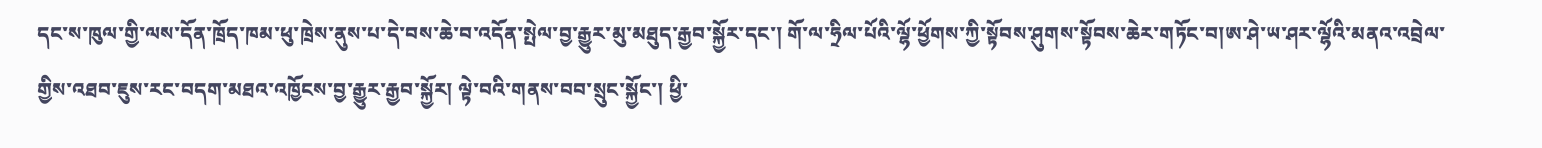དང་ས་ཁུལ་གྱི་ལས་དོན་ཁྲོད་ཁམ་ཕུ་ཁྲེས་ནུས་པ་དེ་བས་ཆེ་བ་འདོན་སྤེལ་བྱ་རྒྱུར་མུ་མཐུད་རྒྱབ་སྐྱོར་དང་། གོ་ལ་ཧྲིལ་པོའི་ལྷོ་ཕྱོགས་ཀྱི་སྟོབས་ཤུགས་སྟོབས་ཆེར་གཏོང་བ།ཨ་ཤེ་ཡ་ཤར་ལྷོའི་མནའ་འབྲེལ་གྱིས་འཐབ་ཇུས་རང་བདག་མཐའ་འཁྱོངས་བྱ་རྒྱུར་རྒྱབ་སྐྱོར། ལྟེ་བའི་གནས་བབ་སྲུང་སྐྱོང་། ཕྱི་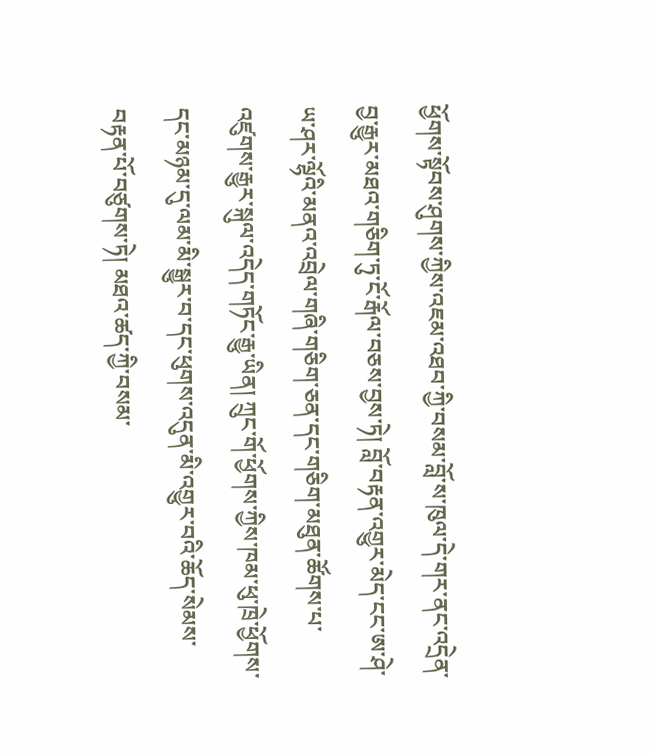ཕྱོགས་སྟོབས་ཤུགས་ཀྱིས་འཇམ་འཐབ་ཀྱི་བསམ་བློ་ས་ཁུལ་དེ་གར་ནང་འདྲེན་བྱ་རྒྱུར་མཐའ་གཅིག་ཏུ་ངོ་རྒོལ་བཅས་བྱས་ཏེ། བློ་བརྟན་འགྱུར་མེད་ངང་ཨ་ཤེ་ཡ་ཤར་ལྷོའི་མནའ་འབྲེལ་གཞི་གཅིག་ཅན་དང་གཅིག་མཐུན་ཚོགས་པ་འཛུགས་རྒྱུར་སྐུལ་འདེད་གཏོང་རྒྱུ་ཡིན། ཀྲུང་གོ་ཕྱོགས་ཀྱིས་ཁམ་ཕུ་ཁྲེ་ཕྱོགས་དང་མཉམ་དུ་ལམ་མི་སྒྱུར་བ་དང་ཕུགས་འདུན་མི་འགྱུར་བའི་ཆོད་སེམས་བརྟན་པོ་བཙུགས་ཏེ། མཐའ་ཚད་ཀྱི་བསམ་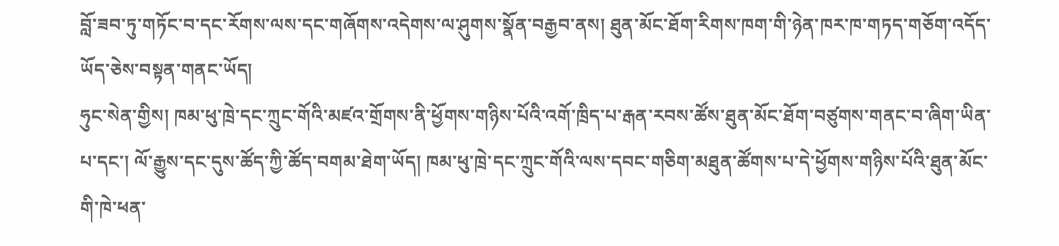བློ་ཟབ་ཏུ་གཏོང་བ་དང་རོགས་ལས་དང་གཞོགས་འདེགས་ལ་ཤུགས་སྣོན་བརྒྱབ་ནས། ཐུན་མོང་ཐོག་རིགས་ཁག་གི་ཉེན་ཁར་ཁ་གཏད་གཅོག་འདོད་ཡོད་ཅེས་བསྟན་གནང་ཡོད།
ཧུང་སེན་གྱིས། ཁམ་ཕུ་ཁྲེ་དང་ཀྲུང་གོའི་མཛའ་གྲོགས་ནི་ཕྱོགས་གཉིས་པོའི་འགོ་ཁྲིད་པ་རྒན་རབས་ཚོས་ཐུན་མོང་ཐོག་བཙུགས་གནང་བ་ཞིག་ཡིན་པ་དང་། ལོ་རྒྱུས་དང་དུས་ཚོད་ཀྱི་ཚོད་བགམ་ཐེག་ཡོད། ཁམ་ཕུ་ཁྲེ་དང་ཀྲུང་གོའི་ལས་དབང་གཅིག་མཐུན་ཚོགས་པ་དེ་ཕྱོགས་གཉིས་པོའི་ཐུན་མོང་གི་ཁེ་ཕན་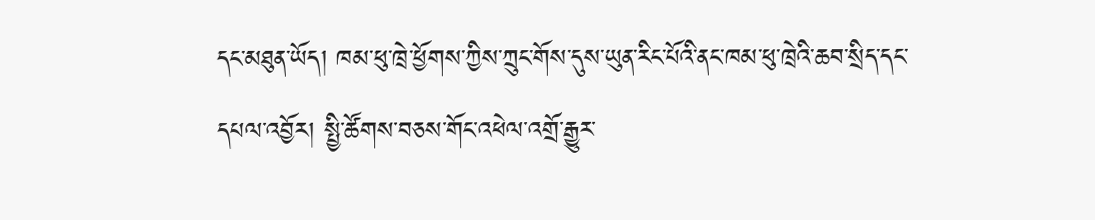དང་མཐུན་ཡོད། ཁམ་ཕུ་ཁྲེ་ཕྱོགས་ཀྱིས་ཀྲུང་གོས་དུས་ཡུན་རིང་པོའི་ནང་ཁམ་ཕུ་ཁྲེའི་ཆབ་སྲིད་དང་དཔལ་འབྱོར། སྤྱི་ཚོགས་བཅས་གོང་འཕེལ་འགྲོ་རྒྱུར་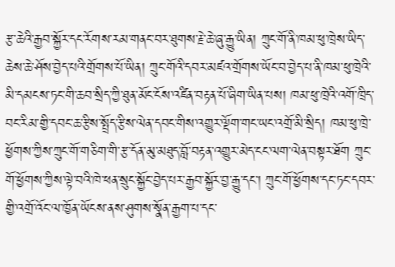རྩ་ཆེའི་རྒྱབ་སྐྱོར་དང་རོགས་རམ་གནང་བར་ཐུགས་རྗེ་ཆེ་ཞུ་རྒྱུ་ཡིན། ཀྲུང་གོ་ནི་ཁམ་ཕུ་ཁྲེས་ཡིད་ཆེས་ཆེ་ཤོས་བྱེད་པའི་གྲོགས་པོ་ཡིན། ཀྲུང་གོའི་དབར་མཛའ་གྲོགས་ཡོང་བ་བྱེད་པ་ནི་ཁམ་ཕུ་ཁྲེའི་མི་དམངས་ཏང་གི་ཆབ་སྲིད་ཀྱི་ཐུན་མོང་ངོས་འཛིན་བརྟན་པོ་ཞིག་ཡིན་པས། ཁམ་ཕུ་ཁྲེའི་འགོ་ཁྲིད་བང་རིམ་གྱི་དབང་ཆ་རྩིས་སྤྲོད་རྩིས་ལེན་དབང་གིས་འགྱུར་ལྡོག་གང་ཡང་འགྲོ་མི་སྲིད། ཁམ་ཕུ་ཁྲེ་ཕྱོགས་ཀྱིས་ཀྲུང་གོ་གཅིག་གི་རྩ་དོན་མུ་མཐུད་བློ་བརྟན་འགྱུར་མེད་ངང་ལག་ལེན་བསྟར་ཐོག ཀྲུང་གོ་ཕྱོགས་ཀྱིས་ལྟེ་བའི་ཁེ་ཕན་སྲུང་སྐྱོང་བྱེད་པར་རྒྱབ་སྐྱོར་བྱ་རྒྱུ་དང་། ཀྲུང་གོ་ཕྱོགས་དང་ཏང་དབར་གྱི་འགྲོ་འོང་ལ་ཁྱོན་ཡོངས་ནས་ཤུགས་སྣོན་རྒྱག་པ་དང་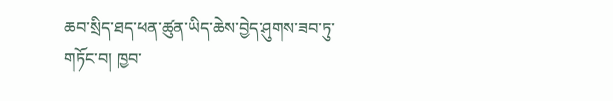ཆབ་སྲིད་ཐད་ཕན་ཚུན་ཡིད་ཆེས་བྱེད་ཤུགས་ཟབ་ཏུ་གཏོང་བ། ཁྱབ་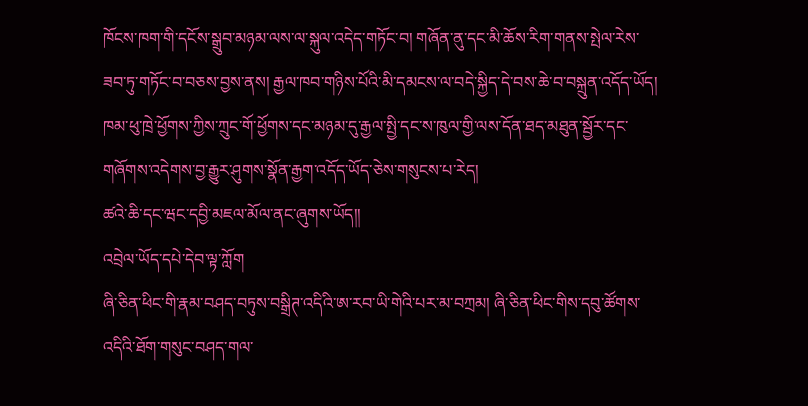ཁོངས་ཁག་གི་དངོས་སྒྲུབ་མཉམ་ལས་ལ་སྐུལ་འདེད་གཏོང་བ། གཞོན་ནུ་དང་མི་ཆོས་རིག་གནས་སྤེལ་རེས་ཟབ་ཏུ་གཏོང་བ་བཅས་བྱས་ནས། རྒྱལ་ཁབ་གཉིས་པོའི་མི་དམངས་ལ་བདེ་སྐྱིད་དེ་བས་ཆེ་བ་བསྐྲུན་འདོད་ཡོད། ཁམ་ཕུ་ཁྲེ་ཕྱོགས་ཀྱིས་ཀྲུང་གོ་ཕྱོགས་དང་མཉམ་དུ་རྒྱལ་སྤྱི་དང་ས་ཁུལ་གྱི་ལས་དོན་ཐད་མཐུན་སྦྱོར་དང་གཞོགས་འདེགས་བྱ་རྒྱུར་ཤུགས་སྣོན་རྒྱག་འདོད་ཡོད་ཅེས་གསུངས་པ་རེད།
ཚའེ་ཆི་དང་ཝང་དབྱི་མཇལ་མོལ་ནང་ཞུགས་ཡོད།།
འབྲེལ་ཡོད་དཔེ་དེབ་ལྟ་ཀློག
ཞི་ཅིན་ཕིང་གི་རྣམ་བཤད་བཏུས་བསྒྲིཊ་འདིའི་ཨ་རབ་ཡི་གེའི་པར་མ་བཀྲམ། ཞི་ཅིན་ཕིང་གིས་དབུ་ཚོགས་འདིའི་ཐོག་གསུང་བཤད་གལ་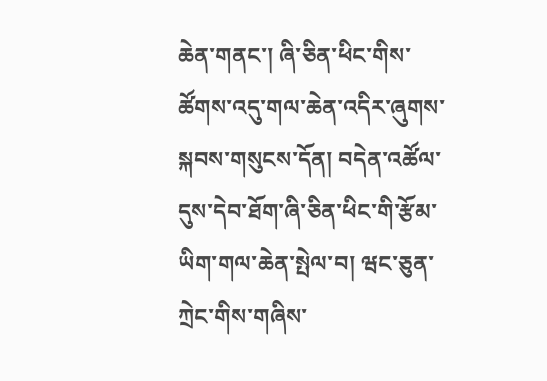ཆེན་གནང་། ཞི་ཅིན་ཕིང་གིས་ཚོགས་འདུ་གལ་ཆེན་འདིར་ཞུགས་སྐབས་གསུངས་དོན། བདེན་འཚོལ་དུས་དེབ་ཐོག་ཞི་ཅིན་ཕིང་གི་རྩོམ་ཡིག་གལ་ཆེན་སྤེལ་བ། ཝང་ཅུན་ཀྲེང་གིས་གཞིས་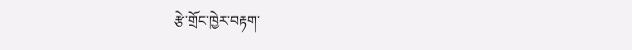རྩེ་གྲོང་ཁྱེར་བརྟག་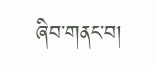ཞིབ་གནང་བ།